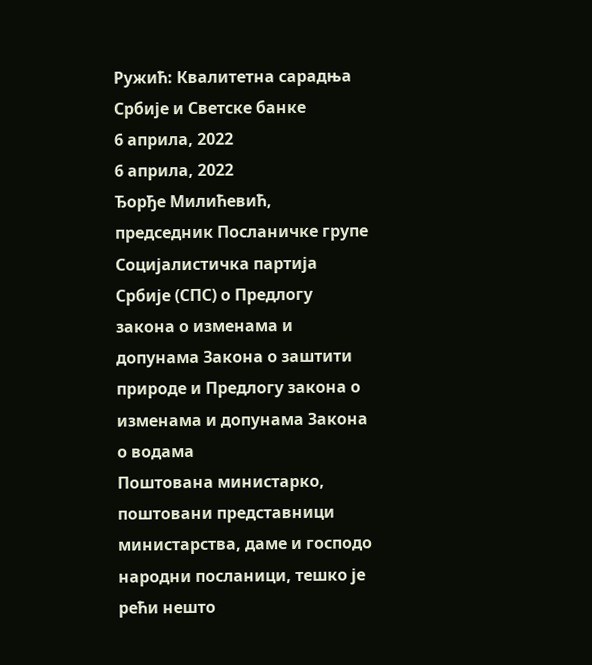Ружић: Квалитетна сарадња Србије и Светске банке
6 априла, 2022
6 априла, 2022
Ђорђе Милићевић, председник Посланичке групе Социјалистичка партија Србије (СПС) о Предлогу закона о изменама и допунама Закона о заштити природе и Предлогу закона о изменама и допунама Закона о водама
Поштована министарко, поштовани представници министарства, даме и господо народни посланици, тешко је рећи нешто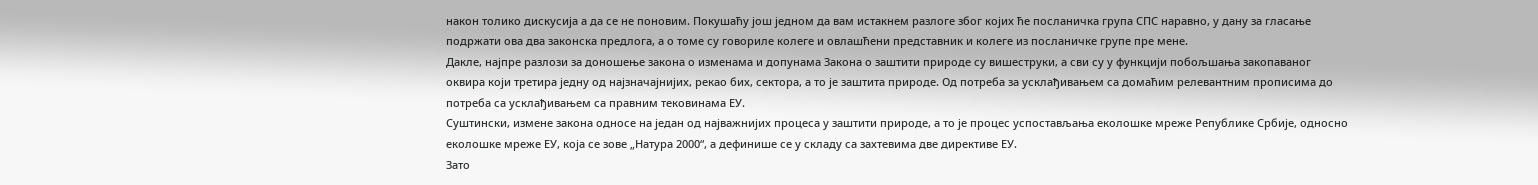након толико дискусија а да се не поновим. Покушаћу још једном да вам истакнем разлоге због којих ће посланичка група СПС наравно, у дану за гласање подржати ова два законска предлога, а о томе су говориле колеге и овлашћени представник и колеге из посланичке групе пре мене.
Дакле, најпре разлози за доношење закона о изменама и допунама Закона о заштити природе су вишеструки, а сви су у функцији побољшања закопаваног оквира који третира једну од најзначајнијих, рекао бих, сектора, а то је заштита природе. Од потреба за усклађивањем са домаћим релевантним прописима до потреба са усклађивањем са правним тековинама ЕУ.
Суштински, измене закона односе на један од најважнијих процеса у заштити природе, а то је процес успостављања еколошке мреже Републике Србије, односно еколошке мреже ЕУ, која се зове „Натура 2000“, а дефинише се у складу са захтевима две директиве ЕУ.
Зато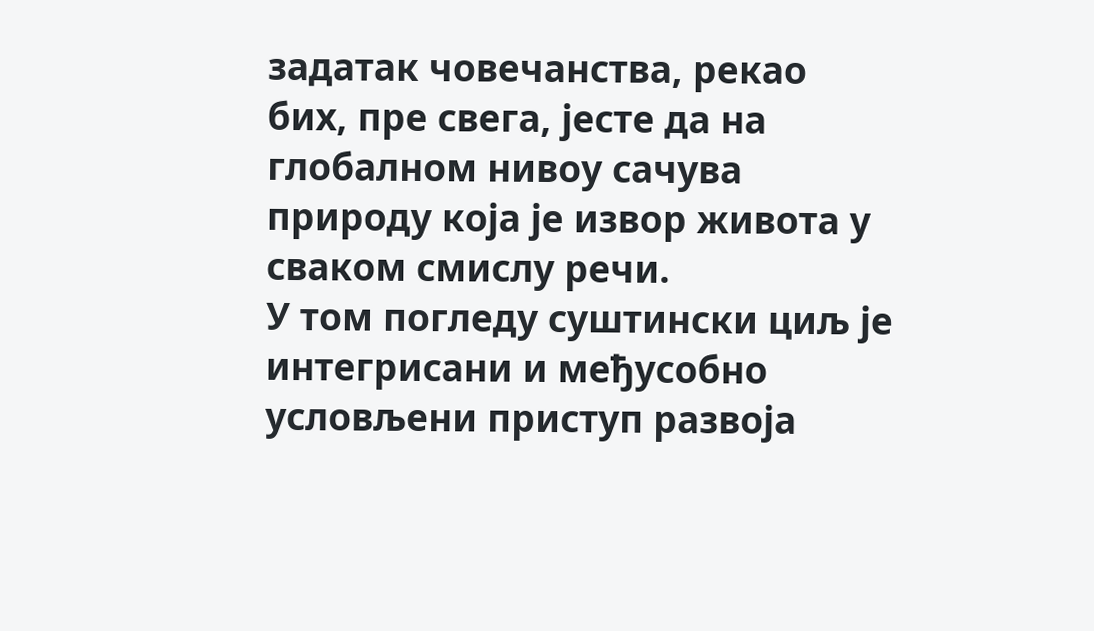задатак човечанства, рекао бих, пре свега, јесте да на глобалном нивоу сачува природу која је извор живота у сваком смислу речи.
У том погледу суштински циљ је интегрисани и међусобно условљени приступ развоја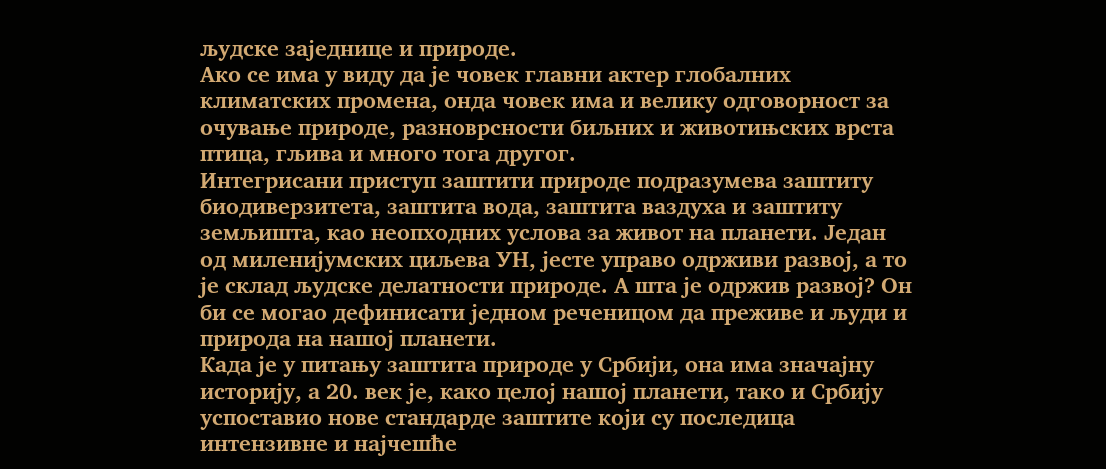људске заједнице и природе.
Ако се има у виду да је човек главни актер глобалних климатских промена, онда човек има и велику одговорност за очување природе, разноврсности биљних и животињских врста птица, гљива и много тога другог.
Интегрисани приступ заштити природе подразумева заштиту биодиверзитета, заштита вода, заштита ваздуха и заштиту земљишта, као неопходних услова за живот на планети. Један од миленијумских циљева УН, јесте управо одрживи развој, а то је склад људске делатности природе. А шта је одржив развој? Он би се могао дефинисати једном реченицом да преживе и људи и природа на нашој планети.
Када је у питању заштита природе у Србији, она има значајну историју, а 20. век је, како целој нашој планети, тако и Србију успоставио нове стандарде заштите који су последица интензивне и најчешће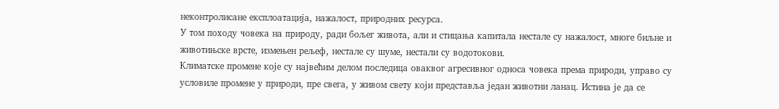неконтролисане експлоатација, нажалост, природних ресурса.
У том походу човека на природу, ради бољег живота, али и стицања капитала нестале су нажалост, многе биљне и животињске врсте, измењен рељеф, нестале су шуме, нестали су водотокови.
Климатске промене које су највећим делом последица оваквог агресивног односа човека према природи, управо су условиле промене у природи, пре свега, у живом свету који представља један животни ланац. Истина је да се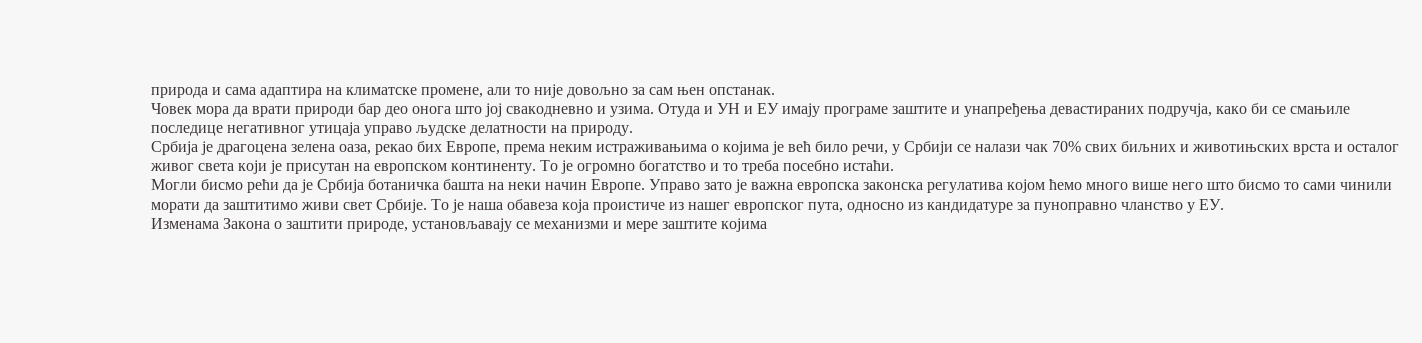природа и сама адаптира на климатске промене, али то није довољно за сам њен опстанак.
Човек мора да врати природи бар део онога што јој свакодневно и узима. Отуда и УН и ЕУ имају програме заштите и унапређења девастираних подручја, како би се смањиле последице негативног утицаја управо људске делатности на природу.
Србија је драгоцена зелена оаза, рекао бих Европе, према неким истраживањима о којима је већ било речи, у Србији се налази чак 70% свих биљних и животињских врста и осталог живог света који је присутан на европском континенту. То је огромно богатство и то треба посебно истаћи.
Могли бисмо рећи да је Србија ботаничка башта на неки начин Европе. Управо зато је важна европска законска регулатива којом ћемо много више него што бисмо то сами чинили морати да заштитимо живи свет Србије. То је наша обавеза која проистиче из нашег европског пута, односно из кандидатуре за пуноправно чланство у ЕУ.
Изменама Закона о заштити природе, установљавају се механизми и мере заштите којима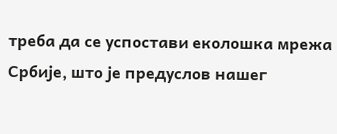треба да се успостави еколошка мрежа Србије, што је предуслов нашег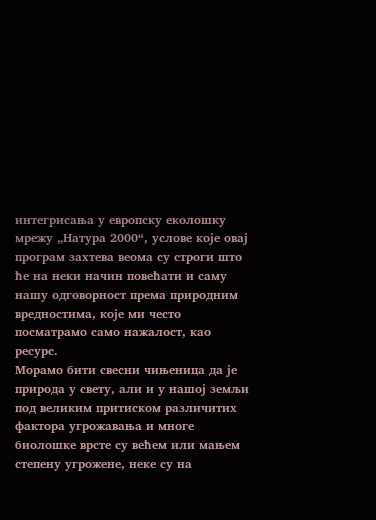интегрисања у европску еколошку мрежу „Натура 2000“, услове које овај програм захтева веома су строги што ће на неки начин повећати и саму нашу одговорност према природним вредностима, које ми често посматрамо само нажалост, као ресурс.
Морамо бити свесни чињеница да је природа у свету, али и у нашој земљи под великим притиском различитих фактора угрожавања и многе биолошке врсте су већем или мањем степену угрожене, неке су на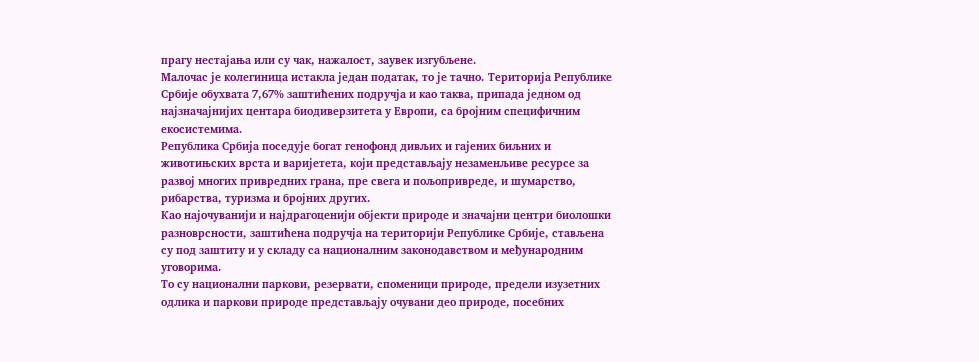прагу нестајања или су чак, нажалост, заувек изгубљене.
Малочас је колегиница истакла један податак, то је тачно. Територија Републике Србије обухвата 7,67% заштићених подручја и као таква, припада једном од најзначајнијих центара биодиверзитета у Европи, са бројним специфичним екосистемима.
Република Србија поседује богат генофонд дивљих и гајених биљних и животињских врста и варијетета, који представљају незаменљиве ресурсе за развој многих привредних грана, пре свега и пољопривреде, и шумарство, рибарства, туризма и бројних других.
Као најочуванији и најдрагоценији објекти природе и значајни центри биолошки разноврсности, заштићена подручја на територији Републике Србије, стављена су под заштиту и у складу са националним законодавством и међународним уговорима.
То су национални паркови, резервати, споменици природе, предели изузетних одлика и паркови природе представљају очувани део природе, посебних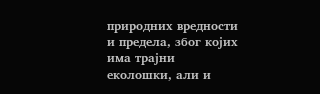природних вредности и предела, због којих има трајни еколошки, али и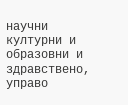научни културни и образовни и здравствено, управо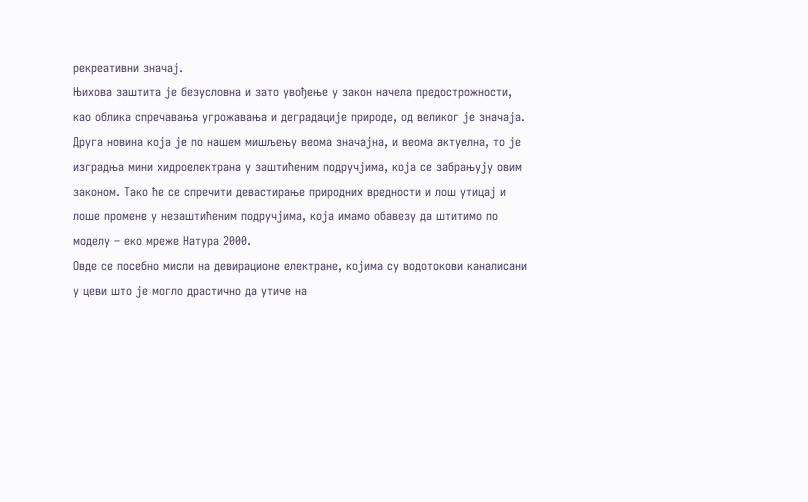рекреативни значај.
Њихова заштита је безусловна и зато увођење у закон начела предострожности, као облика спречавања угрожавања и деградације природе, од великог је значаја.
Друга новина која је по нашем мишљењу веома значајна, и веома актуелна, то је изградња мини хидроелектрана у заштићеним подручјима, која се забрањују овим законом. Тако ће се спречити девастирање природних вредности и лош утицај и лоше промене у незаштићеним подручјима, која имамо обавезу да штитимо по моделу – еко мреже Натура 2000.
Овде се посебно мисли на девирационе електране, којима су водотокови каналисани у цеви што је могло драстично да утиче на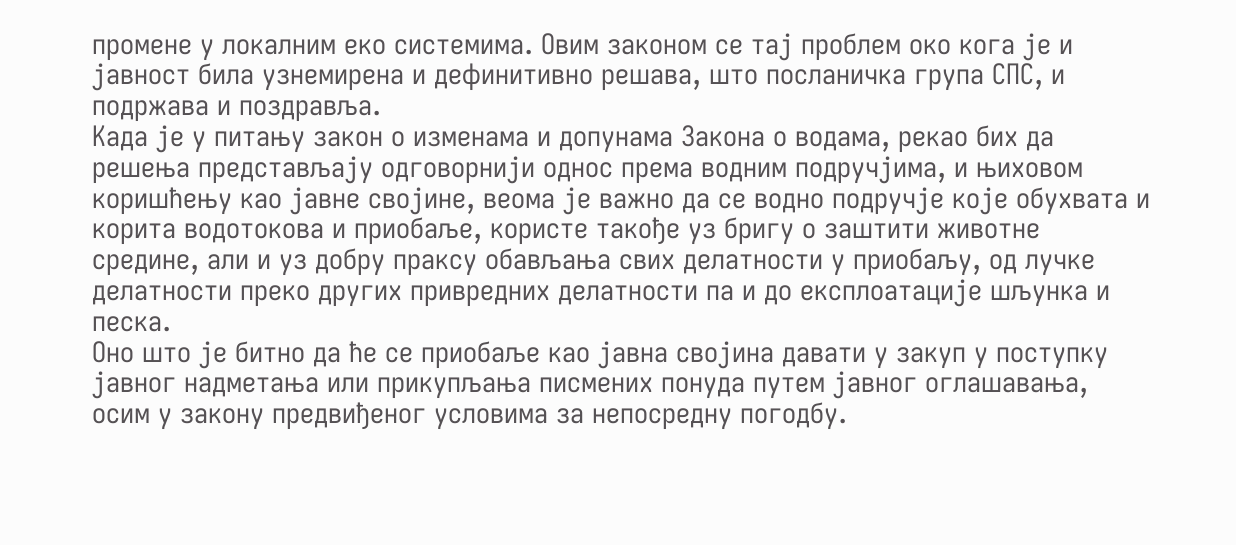промене у локалним еко системима. Овим законом се тај проблем око кога је и јавност била узнемирена и дефинитивно решава, што посланичка група СПС, и подржава и поздравља.
Када је у питању закон о изменама и допунама Закона о водама, рекао бих да решења представљају одговорнији однос према водним подручјима, и њиховом коришћењу као јавне својине, веома је важно да се водно подручје које обухвата и корита водотокова и приобаље, користе такође уз бригу о заштити животне средине, али и уз добру праксу обављања свих делатности у приобаљу, од лучке делатности преко других привредних делатности па и до експлоатације шљунка и песка.
Оно што је битно да ће се приобаље као јавна својина давати у закуп у поступку јавног надметања или прикупљања писмених понуда путем јавног оглашавања, осим у закону предвиђеног условима за непосредну погодбу.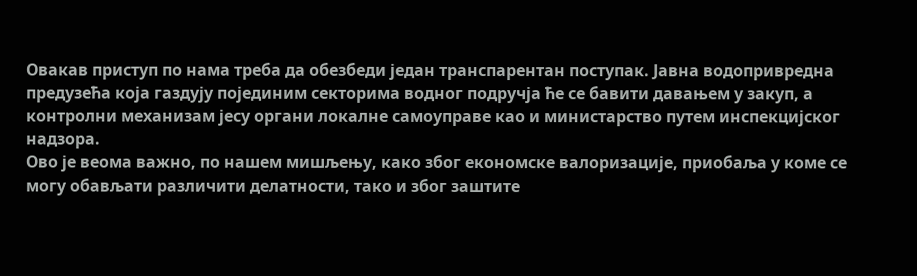Овакав приступ по нама треба да обезбеди један транспарентан поступак. Јавна водопривредна предузећа која газдују појединим секторима водног подручја ће се бавити давањем у закуп, а контролни механизам јесу органи локалне самоуправе као и министарство путем инспекцијског надзора.
Ово је веома важно, по нашем мишљењу, како због економске валоризације, приобаља у коме се могу обављати различити делатности, тако и због заштите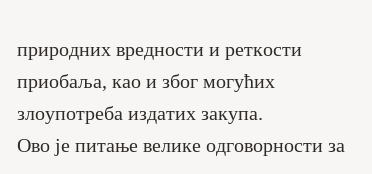природних вредности и реткости приобаља, као и због могућих злоупотреба издатих закупа.
Ово је питање велике одговорности за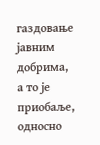газдовање јавним добрима, а то је приобаље, односно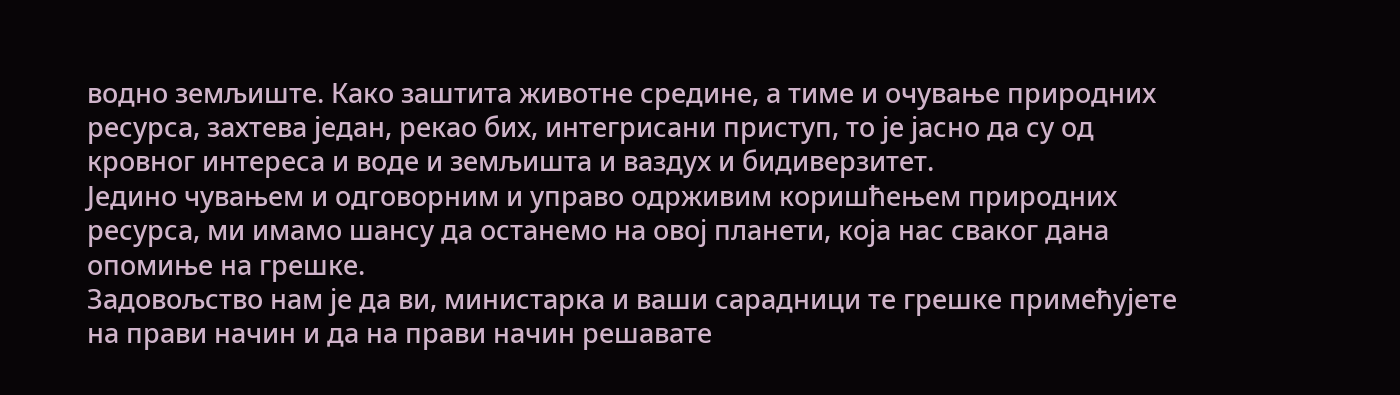водно земљиште. Како заштита животне средине, а тиме и очување природних ресурса, захтева један, рекао бих, интегрисани приступ, то је јасно да су од кровног интереса и воде и земљишта и ваздух и бидиверзитет.
Једино чувањем и одговорним и управо одрживим коришћењем природних ресурса, ми имамо шансу да останемо на овој планети, која нас сваког дана опомиње на грешке.
Задовољство нам је да ви, министарка и ваши сарадници те грешке примећујете на прави начин и да на прави начин решавате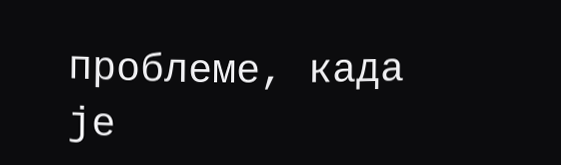проблеме, када је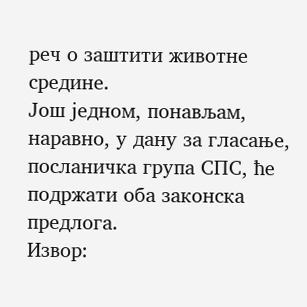реч о заштити животне средине.
Још једном, понављам, наравно, у дану за гласање, посланичка група СПС, ће подржати оба законска предлога.
Извор: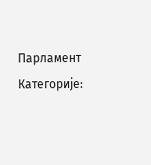Парламент
Категорије: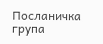Посланичка група